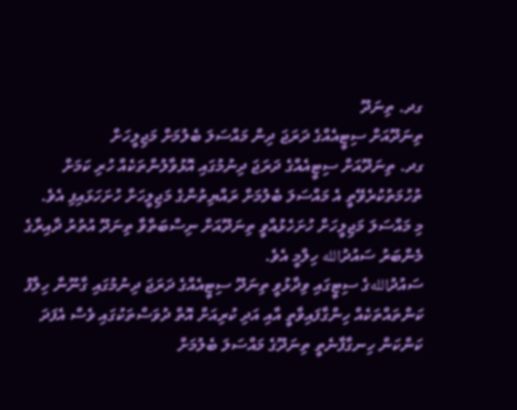ގދ. ތިނަދޫ
ތިނަދޫއަށް ސިޓީއެއްގެ ދަރަޖަ ދިން މައްސަލަ ބެލުމަށް މަޖިލީހަށް
ގދ. ތިނަދޫއަށް ސިޓީއެއްގެ ދަރަޖަ ދިނުމުގައި އޮޅުވާލުންތަކެއް ހުރި ކަމަށް ތުހުމަތުކުރެވޭތީ އެ މައްސަލަ ބެލުމަށް ރައްޔިތުންގެ މަޖިލީހަށް ހުށަހަޅައިފި އެވެ.
މި މައްސަލަ މަޖިލީހަށް ހުށަހެޅުއްވީ ތިނަދޫއަށް ނިސްބަތްވާ ތިނަދޫ އުތުރު ދާއިރާގެ މެންބަރު ސައުދުالله ހިލްމީ އެވެ.
ސައުދުاللهގެ ސިޓީގައި ވިދާޅުވީ ތިނަދޫ ސިޓީއެއްގެ ދަރަޖަ ދިނުމުގައި ގާނޫނާ ހިލާފު ކަންތައްތަކެއް ހިންގާފައިވާތީ އާއި އަދި ކުރިއަށް އޮތް ދުވަސްތަކުގައި ވެސް އެފަދަ ކަންކަން ހިނގާފާނެތީ ތިނަދޫގެ މައްސަލަ ބެލުމަށް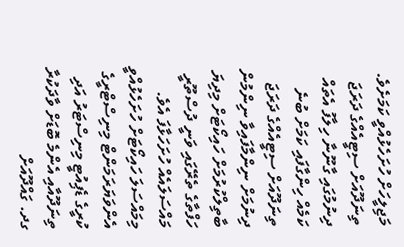މަޖިލީހަށް ހުށަހެޅުއްވީ ކަމަށެވެ.
ތިނަދޫއަށް ސިޓީއެއްގެ ދަރަޖަ ދިނުމުގައި ގާނޫނާ ހިލާފު އެތައް ކަމެއް ހިންގާފައި ކަމަށް ބުނެ ތިނަދޫއަށް ސިޓީއެއްގެ ދަރަޖަ ދިނުމަށް ނިންމާފައިވާ ނިންމުން ބާތިލްކުރުމަށް ހައިކޯޓަށް މިދިޔަ ހަފްތާގެ ތެރޭގައި ވަނީ ދުސްތޫރީ މައްސަލައެއް ހުށަހަޅާފަ އެވެ.
މިމައްސަލަ ހައިކޯޓަށް ހުށަހެޅުއްވީ އެންވަޔަރަމަންޓް މިނިސްޓްރީގެ ކުރީގެ ޑެޕިއުޓީ މިނިސްޓަރު އަދި ތިނަދޫއާއި އެންމެ ބޮޑަށް ވާދަކުރާ ގދ. ގައްދޫއަށް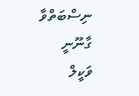ނިސްބަތްވާ ގާނޫނީ ވަކީލް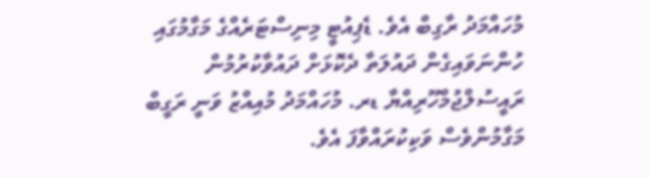މުހައްމަދު ރާގިބް އެވެ. ޑެޕިއުޓީ މިނިސްޓަރެއްގެ މަގާމުގައި ހުންނަވައިގެން ދައުލަތާ ދެކޮޅަށް ދައުވާކުރުމުން ރައީސުލްޖުމްހޫރިއްޔާ ޑރ. މުހައްމަދު މުއިއްޒު ވަނީ ރަގީބް މަގާމުންވެސް ވަކިކުރައްވާފަ އެވެ.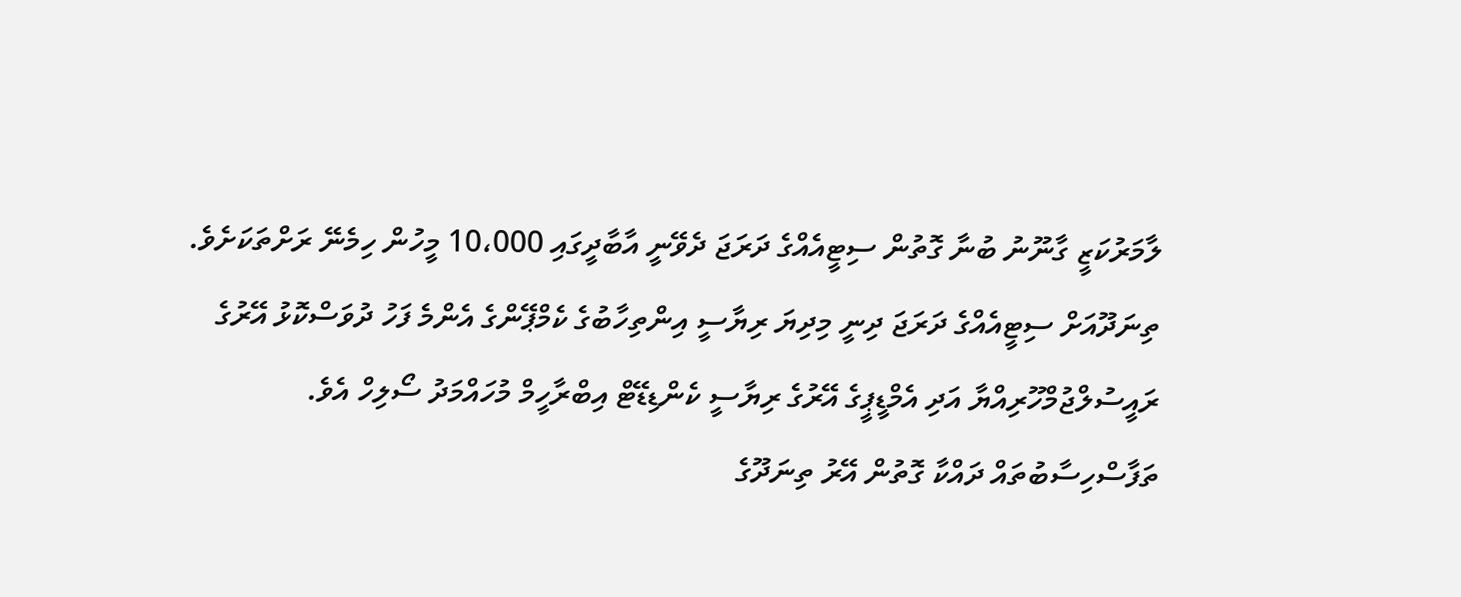ލާމަރުކަޒީ ގާނޫނު ބުނާ ގޮތުން ސިޓީއެއްގެ ދަރަޖަ ދެވޭނީ އާބާދީގައި 10،000 މީހުން ހިމެނޭ ރަށްތަކަށެވެ.
ތިނަދޫއަށް ސިޓީއެއްގެ ދަރަޖަ ދިނީ މިދިޔަ ރިޔާސީ އިންތިހާބުގެ ކެމްޕޭންގެ އެންމެ ފަހު ދުވަސްކޮޅު އޭރުގެ ރައީސުލްޖުމްހޫރިއްޔާ އަދި އެމްޑީޕީގެ އޭރުގެ ރިޔާސީ ކެންޑިޑޭޓް އިބްރާހީމް މުހައްމަދު ސޯލިހް އެވެ.
ތަފާސްހިސާބުތައް ދައްކާ ގޮތުން އޭރު ތިނަދޫގެ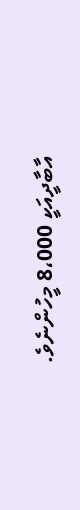އާބާދީއަކީ 8،000 މީހުންނެވެ.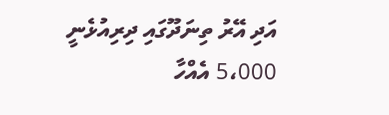އަދި އޭރު ތިނަދޫގައި ދިރިއުޅެނީ 5،000 އެއްހާ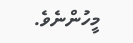މީހުންނެވެ.